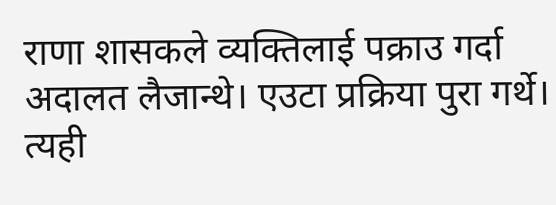राणा शासकले व्यक्तिलाई पक्राउ गर्दा अदालत लैजान्थे। एउटा प्रक्रिया पुरा गर्थे। त्यही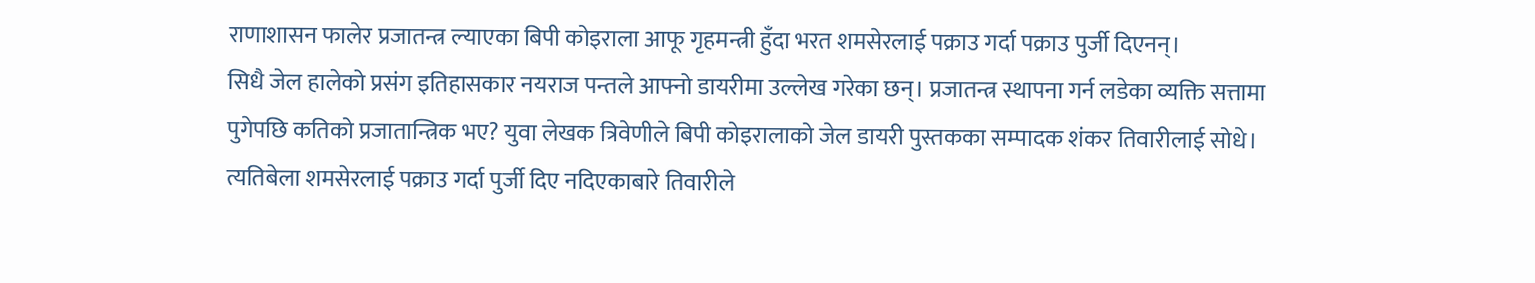राणाशासन फालेर प्रजातन्त्र ल्याएका बिपी कोइराला आफू गृहमन्त्री हुँदा भरत शमसेरलाई पक्राउ गर्दा पक्राउ पुर्जी दिएनन्।
सिधै जेल हालेको प्रसंग इतिहासकार नयराज पन्तले आफ्नो डायरीमा उल्लेख गरेका छन्। प्रजातन्त्र स्थापना गर्न लडेका व्यक्ति सत्तामा पुगेपछि कतिको प्रजातान्त्रिक भए? युवा लेखक त्रिवेणीले बिपी कोइरालाको जेल डायरी पुस्तकका सम्पादक शंकर तिवारीलाई सोधे।
त्यतिबेला शमसेरलाई पक्राउ गर्दा पुर्जी दिए नदिएकाबारे तिवारीले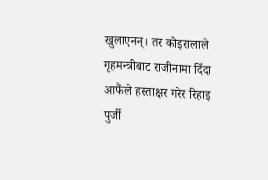खुलाएनन्। तर कोइरालाले गृहमन्त्रीबाट राजीनामा दिँदा आफैंले हस्ताक्षर गरेर रिहाइ पुर्जी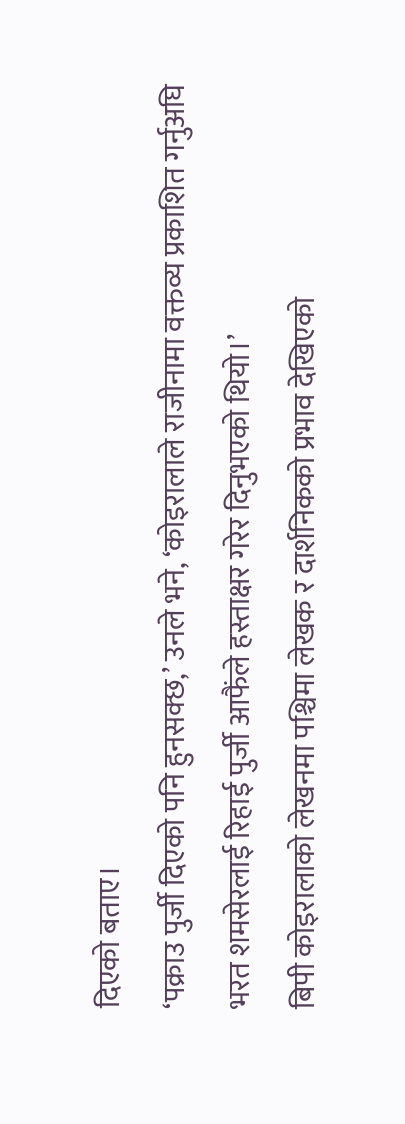दिएको बताए।
‘पक्राउ पुर्जी दिएको पनि हुनसक्छ,’ उनले भने, ‘कोइरालाले राजीनामा वक्तव्य प्रकाशित गर्नुअघि भरत शमसेरलाई रिहाई पुर्जी आफैंले हस्ताक्षर गरेर दिनुभएको थियो।’
बिपी कोइरालाको लेखनमा पश्चिमा लेखक र दार्शनिकको प्रभाव देखिएको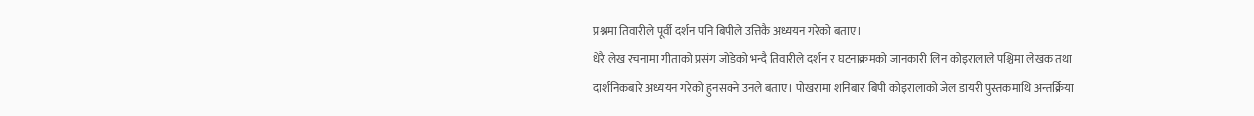प्रश्नमा तिवारीले पूर्वी दर्शन पनि बिपीले उत्तिकै अध्ययन गरेको बताए।
धेरै लेख रचनामा गीताको प्रसंग जोडेको भन्दै तिवारीले दर्शन र घटनाक्रमको जानकारी लिन कोइरालाले पश्चिमा लेखक तथा दार्शनिकबारे अध्ययन गरेको हुनसक्ने उनले बताए। पोखरामा शनिबार बिपी कोइरालाको जेल डायरी पुस्तकमाथि अन्तर्क्रिया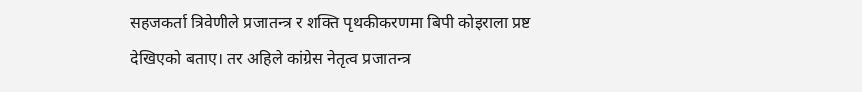सहजकर्ता त्रिवेणीले प्रजातन्त्र र शक्ति पृथकीकरणमा बिपी कोइराला प्रष्ट देखिएको बताए। तर अहिले कांग्रेस नेतृत्व प्रजातन्त्र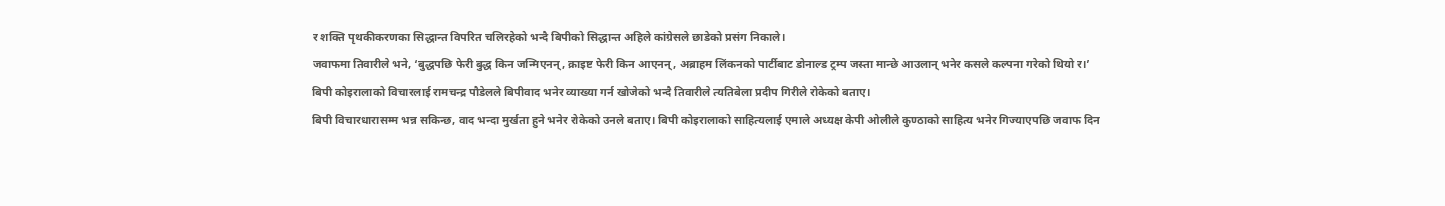र शक्ति पृथकीकरणका सिद्धान्त विपरित चलिरहेको भन्दै बिपीको सिद्धान्त अहिले कांग्रेसले छाडेको प्रसंग निकाले।
जवाफमा तिवारीले भने, ‘बुद्धपछि फेरी बुद्ध किन जन्मिएनन्, क्राइष्ट फेरी किन आएनन्, अब्राहम लिंकनको पार्टीबाट डोनाल्ड ट्रम्प जस्ता मान्छे आउलान् भनेर कसले कल्पना गरेको थियो र।’
बिपी कोइरालाको विचारलाई रामचन्द्र पौडेलले बिपीवाद भनेर व्याख्या गर्न खोजेको भन्दै तिवारीले त्यतिबेला प्रदीप गिरीले रोकेको बताए।
बिपी विचारधारासम्म भन्न सकिन्छ, वाद भन्दा मुर्खता हुने भनेर रोकेको उनले बताए। बिपी कोइरालाको साहित्यलाई एमाले अध्यक्ष केपी ओलीले कुण्ठाको साहित्य भनेर गिज्याएपछि जवाफ दिन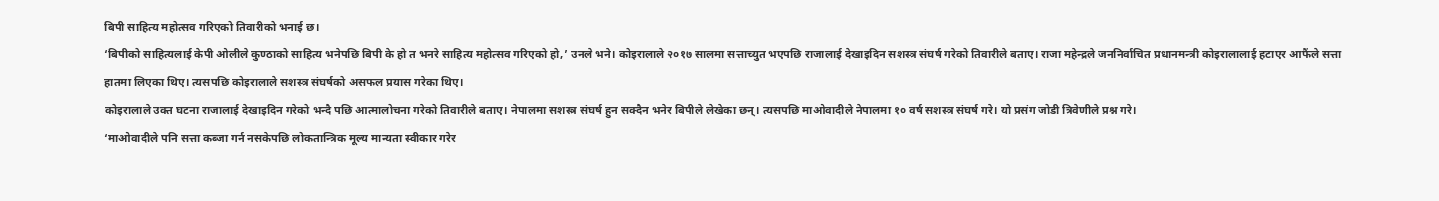बिपी साहित्य महोत्सव गरिएको तिवारीको भनाई छ।
‘बिपीको साहित्यलाई केपी ओलीले कुण्ठाको साहित्य भनेपछि बिपी के हो त भनरे साहित्य महोत्सव गरिएको हो,’ उनले भने। कोइरालाले २०१७ सालमा सत्ताच्युत भएपछि राजालाई देखाइदिन सशस्त्र संघर्ष गरेको तिवारीले बताए। राजा महेन्द्रले जननिर्वाचित प्रधानमन्त्री कोइरालालाई हटाएर आफैंले सत्ता हातमा लिएका थिए। त्यसपछि कोइरालाले सशस्त्र संघर्षको असफल प्रयास गरेका थिए।
कोइरालाले उक्त घटना राजालाई देखाइदिन गरेको भन्दै पछि आत्मालोचना गरेको तिवारीले बताए। नेपालमा सशस्त्र संघर्ष हुन सक्दैन भनेर बिपीले लेखेका छन्। त्यसपछि माओवादीले नेपालमा १० वर्ष सशस्त्र संघर्ष गरे। यो प्रसंग जोडी त्रिवेणीले प्रश्न गरे।
‘माओवादीले पनि सत्ता कब्जा गर्न नसकेपछि लोकतान्त्रिक मूल्य मान्यता स्वीकार गरेर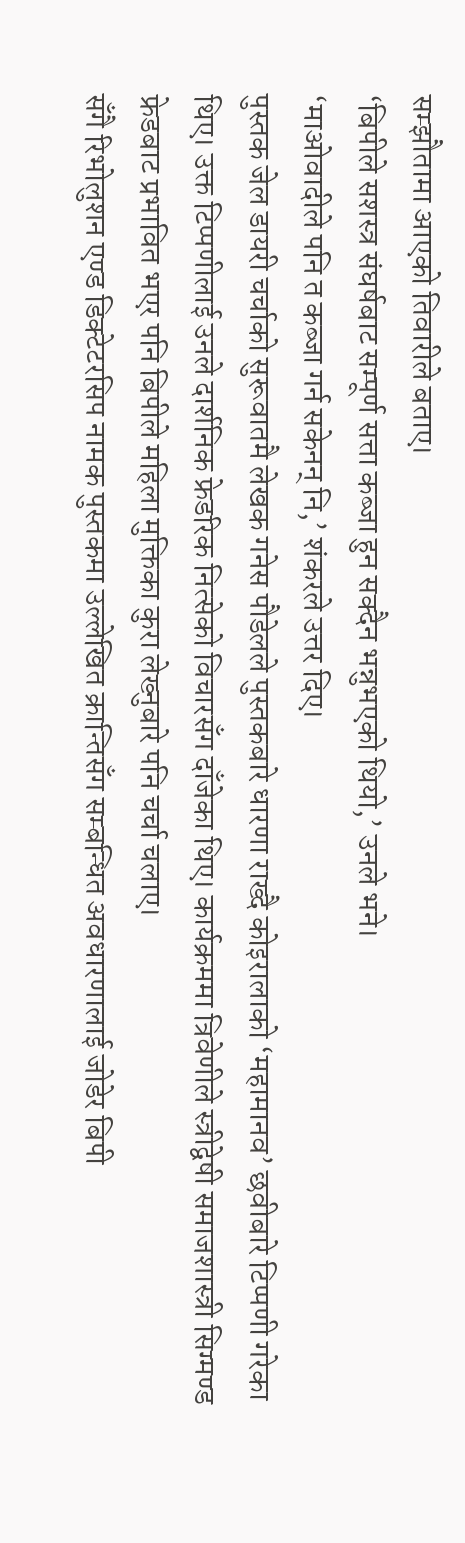सम्झौतामा आएको तिवारीले बताए।
‘बिपीले सशस्त्र संघर्षबाट सम्पूर्ण सत्ता कब्जा हुन सक्दैन भन्नुभएको थियो,’ उनले भने।
‘माओवादीले पनि त कब्जा गर्न सकेनन् नि,’ शंकरले उत्तर दिए।
पुस्तक जेल डायरी चर्चाको सुरूवातमै लेखक गनेस पौडेलले पुस्तकबारे धारणा राख्दै कोइरालाको ‘महामानव’ छवीबारे टिप्पणी गरेका थिए। उक्त टिप्पणीलाई उनले दार्शनिक फ्रेडरिक नित्सेको विचारसँग दाँजेका थिए। कार्यक्रममा त्रिवेणीले स्त्रीद्वेषी समाजशास्त्री सिग्मण्ड फ्रेडबाट प्रभावित भएर पनि बिपीले महिला मुक्तिका कुरा लेख्नुबारे पनि चर्चा चलाए।
सँगै रिभोलुशन एण्ड डिक्टेटरसिप नामक पुस्तकमा उल्लेखित क्रान्तिसँग सम्बन्धित अवधारणालाई जोडेर बिपी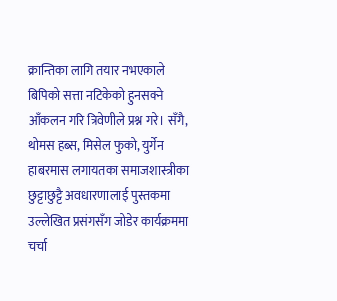क्रान्तिका लागि तयार नभएकाले बिपिको सत्ता नटिकेको हुनसक्ने आँकलन गरि त्रिवेणीले प्रश्न गरे। सँगै, थोमस हब्स, मिसेल फुको, युर्गेन हाबरमास लगायतका समाजशास्त्रीका छुट्टाछुट्टै अवधारणालाई पुस्तकमा उल्लेखित प्रसंगसँग जोडेर कार्यक्रममा चर्चा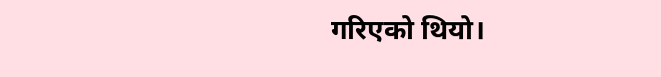गरिएको थियो।